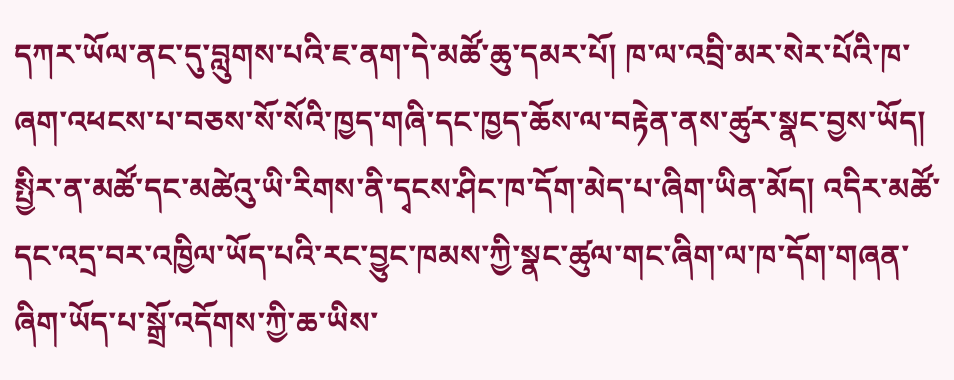དཀར་ཡོལ་ནང་དུ་བླུགས་པའི་ཇ་ནག་དེ་མཚོ་ཆུ་དམར་པོ། ཁ་ལ་འབྲི་མར་སེར་པོའི་ཁ་ཞག་འཕངས་པ་བཅས་སོ་སོའི་ཁྱད་གཞི་དང་ཁྱད་ཆོས་ལ་བརྟེན་ནས་ཚུར་སྣང་བྱས་ཡོད།
སྤྱིར་ན་མཚོ་དང་མཚེའུ་ཡི་རིགས་ནི་དྭངས་ཤིང་ཁ་དོག་མེད་པ་ཞིག་ཡིན་མོད། འདིར་མཚོ་དང་འདྲ་བར་འཁྱིལ་ཡོད་པའི་རང་བྱུང་ཁམས་ཀྱི་སྣང་ཚུལ་གང་ཞིག་ལ་ཁ་དོག་གཞན་ཞིག་ཡོད་པ་སྒྲོ་འདོགས་ཀྱི་ཆ་ཡིས་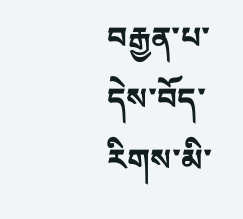བརྒྱན་པ་དེས་བོད་རིགས་མི་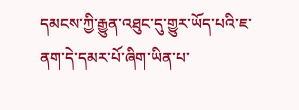དམངས་ཀྱི་རྒྱུན་འཐུང་དུ་གྱུར་ཡོད་པའི་ཇ་ནག་དེ་དམར་པོ་ཞིག་ཡིན་པ་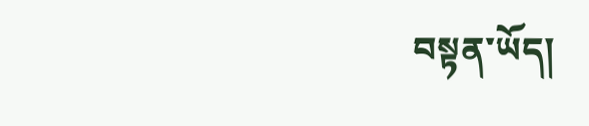བསྟན་ཡོད།